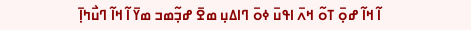ߊ߬ ߞߊ߬ ߝߋ߲߫ ߠߋ߬ ߞߍ߫ ߊߟߎ߫ ߦߋ߫ ߣߊߡߎ߲ ߘߐ߫ ߝߏ߲߬ߘߏ ߘߌ߫ ߊ߬ ߞߊ߬ ߣߎ߯ߤߊ߲߫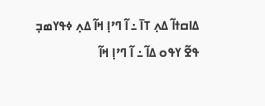ߡߊߛߙߊ߬ ߡߍ߲ ߠߊ߫ ߸ ߊ߬ ߣߴߊ߲ ߞߊ߬ ߡߍ߲ ߦߟߌߘߏ߲ ߟߐ߬ ߌߟߋ ߡߊ߬ ߸ ߊ߬ ߣߴߊ߲ ߞߊ߬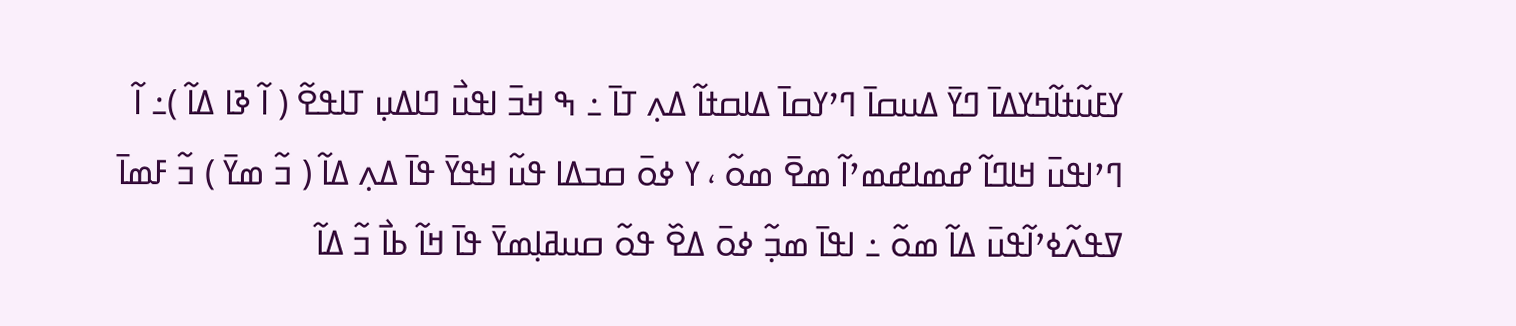ߌߓߎ߬ߙߊ߬ߤߌߡߊ߫ ߣߌ߫ ߡߎߛߊ߫ ߣߴߌߛߊ߫ ߡߊߛߙߊ߬ ߡߍ߲ ߠߊ߫ ߸ ߒ ߞߏ߫ ߊߟߎ߯ ߣߊߡߎ߲ ߠߊߟߐ߬ ( ߊ߬ ߢߊ ߡߊ߬ )߸ ߊ߬ ߣߴߊߟߎ߫ ߞߊߣߊ߬ ߝߘߊߝߘߴߊ߬ ߘߐ߫ ߘߋ߬ ، ߌ ߦߋ߫ ߛߏߡߊ ߟߎ߬ ߞߟߌ߫ ߟߊ߫ ߡߍ߲ ߡߊ߬ ( ߏ߬ ߘߌ߫ ) ߏ߬ ߓߘߊ߫ ߜߟߍ߬ߦߴߊ߬ߟߎ߫ ߡߊ߬ ߘߋ߬ ߸ ߊߟߊ߫ ߘߏ߲߬ ߦߋ߫ ߡߐ߰ ߟߋ߬ ߛߎߥߊ߲ߘߌ߫ ߟߊ߫ ߞߊ߬ ߕߊ߯ ߏ߬ ߡߊ߬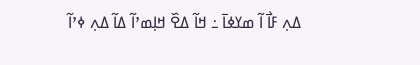ߡߍ߲ ߓߊ߯ ߊ߬ ߘߌߦߊ߫ ߸ ߞߊ߬ ߡߐ߰ ߞߊ߲ߘߴߊ߬ ߡߊ߬ ߡߍ߲ ߦߴߊ߬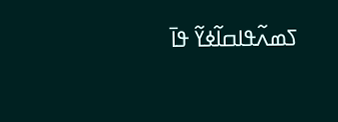ߖߘߍ߬ߟߊߛߊ߬ߦߌ߬ ߟߊ߫